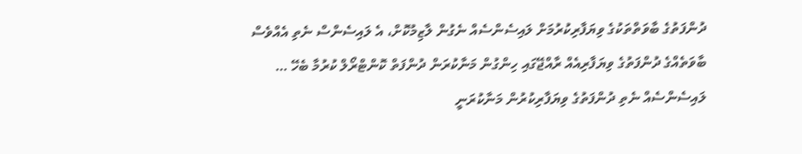ދުންފަތުގެ ބާވަތްތަކުގެ ވިޔަފާރިކުރުމަށް ލައިސެންސެއް ނެގުން ލާޒިމުކޮށް، އެ ލައިސެންސް ނެތި އެއްވެސް ބާވަތެއްގެ ދުންފަތުގެ ވިޔަފާރިއެއް ރާއްޖޭގައި ހިންގުން މަނާކުރަން ދުންފަތް ކޮންޓްރޯލް ކުރުމާ ބެހޭ …
ލައިސެންސެއް ނެތި ދުންފަތުގެ ވިޔަފާރިކުރުން މަނާކުރަނީ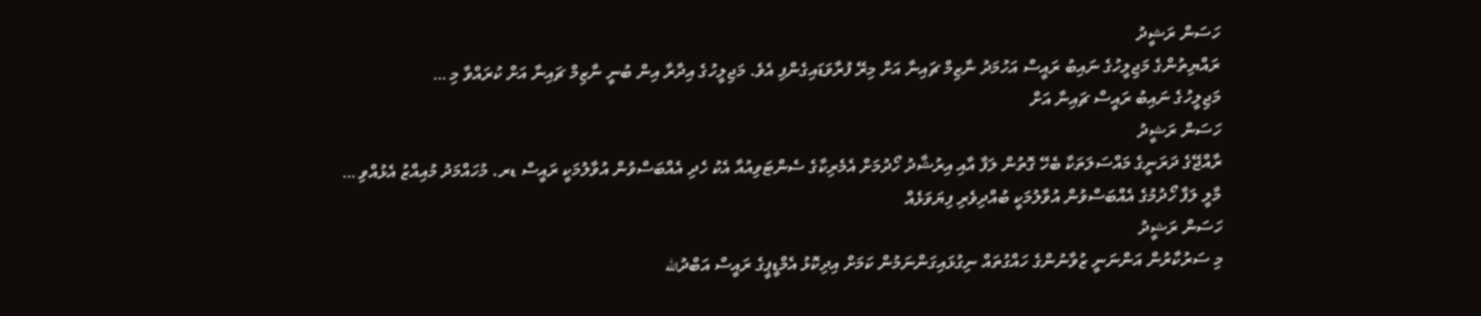ހަސަން ރަޝީދު
ރައްޔިތުންގެ މަޖިލީހުގެ ނައިބު ރައީސް އަހުމަދު ނާޒިމް ޗައިނާ އަށް މިރޭ ފުރާވަޑައިގެންފި އެވެ. މަޖިލީހުގެ އިދާރާ އިން ބުނީ ނާޒިމް ޗައިނާ އަށް ކުރައްވާ މި …
މަޖިލީހުގެ ނައިބު ރައީސް ޗައިނާ އަށް
ހަސަން ރަޝީދު
ރާއްޖޭގެ ދަރަނީގެ މައްސަލަތަކާ ބެހޭ ގޮތުން ލަފާ އާއި އިރުޝާދު ހޯދުމަށް އެމެރިކާގެ ސެންޓަވިއުއާ އެކު ހެދި އެއްބަސްވުން އުވާލުމަކީ ރައީސް ޑރ. މުހައްމަދު މުއިއްޒު އެޅުއްވި …
މާލީ ލަފާ ހޯދުމުގެ އެއްބަސްވުން އުވާލުމަކީ ބުއްދިވެރި ފިޔަވަޅެއް
ހަސަން ރަޝީދު
މި ސަރުކާރުން އަންނަނީ ޒުވާނުންގެ ހައްގުތައް ނިގުޅައިގަންނަމުން ކަމަށް އިދިކޮޅު އެމްޑީޕީގެ ރައީސް އަބްދުالله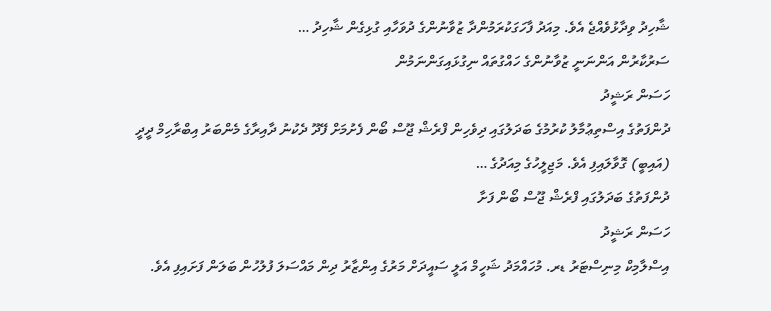ޝާހިދު ވިދާޅުވެއްޖެ އެވެ. މިއަދު ފާހަގަކުރަމުންދާ ޒުވާނުންގެ ދުވަހާއި ގުޅިގެން ޝާހިދު …
ސަރުކާރުން އަންނަނީ ޒުވާނުންގެ ހައްގުތައް ނިގުޅައިގަންނަމުން
ހަސަން ރަޝީދު
ދުންފަތުގެ އިސްތިޢުމާލު ކުރުމުގެ ބަދަލުގައި ދިވެހިން ފްރެޝް ޖޫސް ބޯން ފެށުމަށް ފޭދޫ ދެކުނު ދާއިރާގެ މެންބަރު އިބްރާހިމް ދީދީ (އައިބީ) ގޮވާލައިފި އެވެ. މަޖިލީހުގެ މިއަދުގެ …
ދުންފަތުގެ ބަދަލުގައި ފްރެޝް ޖޫސް ބޯން ފަށާ
ހަސަން ރަޝީދު
އިސްލާމިކް މިނިސްޓަރު ޑރ. މުހައްމަދު ޝަހީމް އަލީ ސައީދަށް މަރުގެ އިންޒާރު ދިން މައްސަލަ ފުލުހުން ބަލަން ފަށައިފި އެވެ.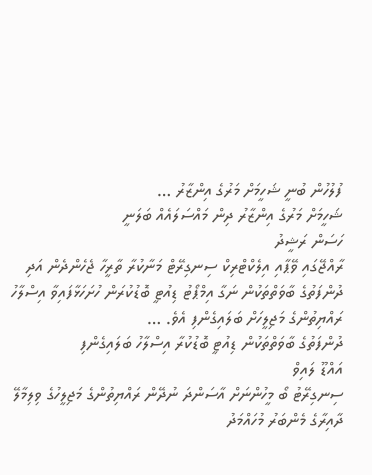ފުލުހުން ބުނީ ޝަހީމަށް މަރުގެ އިންޒާރު …
ޝަހީމަށް މަރުގެ އިންޒާރު ދިން މައްސަލައެއް ބަލަނީ
ހަސަން ރަޝީދު
ރާއްޖޭގައި ވޭޕާއި އިލެކްޓްރިކް ސިނގިރޭޓް މަނާކުރާ ތާރީހާ ޖެހެންދެން އަދި ދުންފަތުގެ ބާވަތްތަކުން ނަގާ އިމްޕޯޓު ޑިއުޓީ ބޮޑުކުރަން ހުށަހަޅާފައިވާ އިސްލާހު ރައްޔިތުންގެ މަޖިލީހަށް ބަލައިގެންފި އެވެ. …
ދުންފަތުގެ ބާވަތްތަކުން ޑިއުޓީ ބޮޑުކުރާ އިސްލާހު ބަލައިގެންފި
އައްޑޫ ލައިވް
ސިނގިރޭޓު ބޯ މީހުންނަށް އާސަންދަ ނުދޭން ރައްޔިތުންގެ މަޖިލީހުގެ ވިލިމާލޭ ދާއިރާގެ މެންބަރު މުހައްމަދު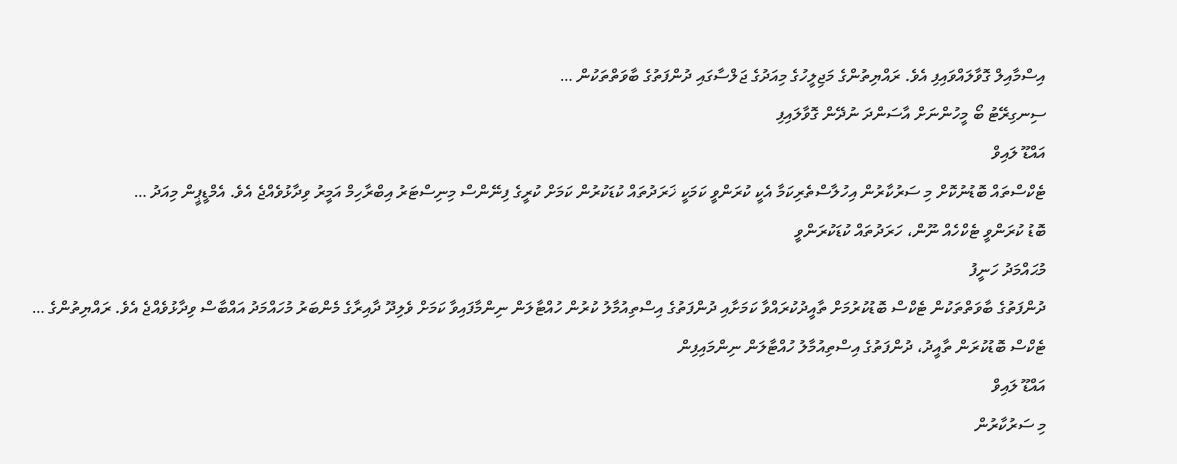އިސްމާއިލް ގޮވާލައްވައިފި އެވެ. ރައްޔިތުންގެ މަޖިލީހުގެ މިއަދުގެ ޖަލްސާގައި ދުންފަތުގެ ބާވަތްތަކުން …
ސިނގިރޭޓު ބޯ މީހުންނަށް އާސަންދަ ނުދޭން ގޮވާލައިފި
އައްޑޫ ލައިވް
ޓެކްސްތައް ބޮޑުނުކޮށް މި ސަރުކާރުން އިހުލާސްތެރިކަމާ އެކީ ކުރަންވީ ކަމަކީ ޚަރަދުތައް ކުޑަކުރުން ކަމަށް ކުރީގެ ފިނޭންސް މިނިސްޓަރު އިބްރާހިމް އަމީރު ވިދާޅުވެއްޖެ އެވެ. އެމްޑީޕީން މިއަދު …
ބޮޑު ކުރަންވީ ޓެކްހެއް ނޫން، ހަރަދުތައް ކުޑަކުރަންވީ
މުޙައްމަދު ހަނީފު
ދުންފަތުގެ ބާވަތްތަކުން ޓެކްސް ބޮޑުކުރުމަށް ތާއީދުކުރައްވާ ކަމަށާއި ދުންފަތުގެ އިސްތިއުމާލު ކުރުން ހުއްޓާލަން ނިންމާފައިވާ ކަމަށް ވެލިދޫ ދާއިރާގެ މެންބަރު މުހައްމަދު އައްބާސް ވިދާޅުވެއްޖެ އެވެ. ރައްޔިތުންގެ …
ޓެކްސް ބޮޑުކުރަން ތާއީދު، ދުންފަތުގެ އިސްތިއުމާލު ހުއްޓާލަން ނިންމައިފިން
އައްޑޫ ލައިވް
މި ސަރުކާރުން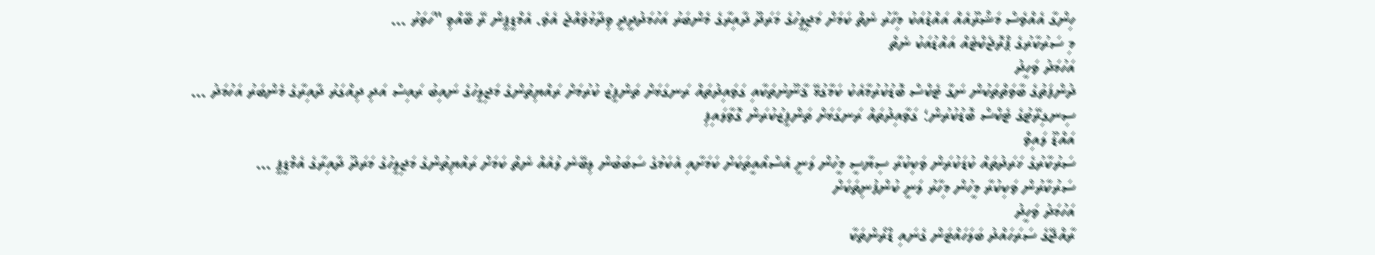ހިންގާ އެއްވެސް މަޝްރޫއެއް އައްޑުއަކު މިހާރު ނެތް ކަމަށް މަޖިލީހުގެ މަރަދޫ ދާއިރާގެ މެންބަރު އަހުމަދުދީދީ ވިދާޅުވެއްޖެ އެވެ. އެމްޑީޕީން ރޭ ބޭއްވި "ހަވަރު …
މި ސަރުކާރުގެ ޕްރޮޖެކްޓެއް އައްޑުއަކު ނެތް
އަހުމަދު ވަހީދު
ދުންފަތުގެ ބާވަތްތަކުން ނަގާ ޓެކްސް ބޮޑުކުރުމާއެކު ކަމާގުޅޭ ޤާނޫނުތަކާއި ގަވައިދުތައް ރަނގަޅަށް ތަންފީޒު ކުރުމަށް ރައްޔިތުންގެ މަޖިލީހުގެ ނައިބު ރައިސް އަދި ދިއްގަރު ދާއިރާގެ މެންބަރު އަހުމަދު …
ސިނގިރޭޓުގެ ޓެކްސް ބޮޑުކުރުން؛ ގަވާއިދުތައް ރަނގަޅަށް ތަންފީޒުކުރަން ގޮވާލައިފި
އައްޑޫ ލައިވް
ސަރުކާރުގެ ޚަރަދުތައް ކުޑަކުރަން ވަކިކުރާ ސިޔާސީ މީހުން ލަނީ އެސްއޯއީތަކަށް ކަމަށާއި އެކަމުގެ ސަބަބުން ލިބޭނެ ލުއެއް ނެތް ކަމަށް ރައްޔިތުންގެ މަޖިލީހުގެ މަރަދޫ ދާއިރާގެ އެމްޑީޕީ …
ސަރުކާރުން ވަކިކުރާ މީހުން މިހާރު ލަނީ ކުންފުނިތަކަށް
އަހުމަދު ވަހީދު
ރާއްޖޭގެ ސަރަހައްދު ބަލަހައްޓަން ގެނައި ޑްރޯންތަކާ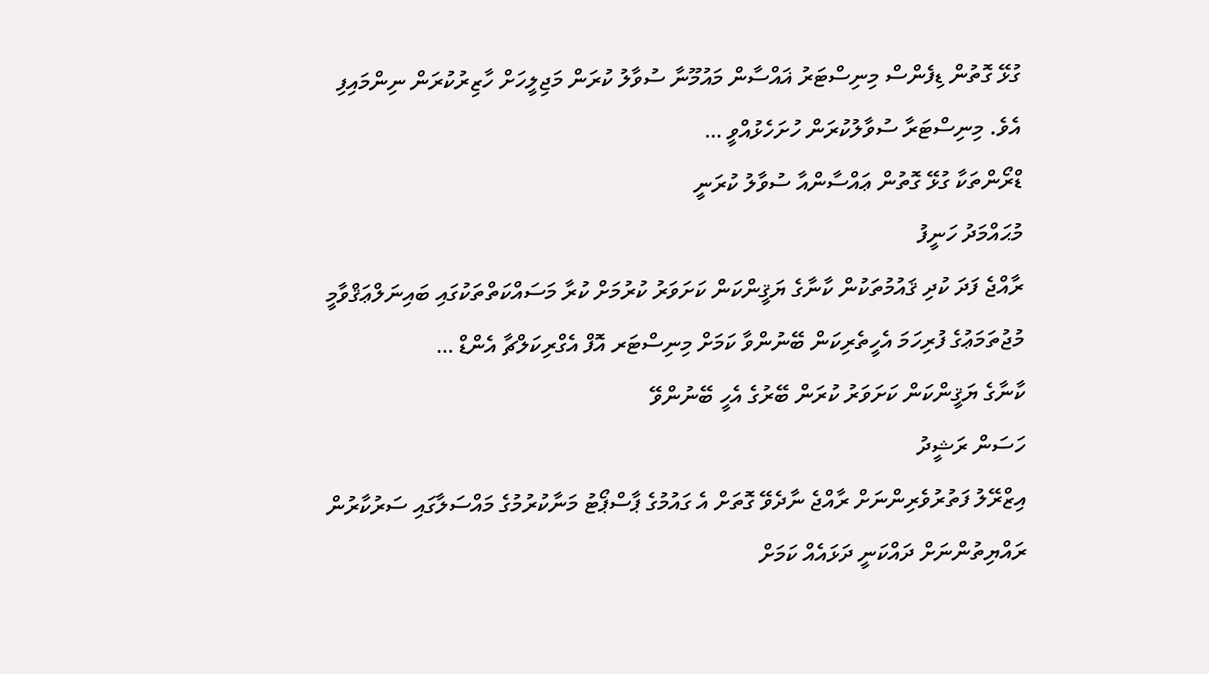ގުޅޭ ގޮތުން ޑިފެންސް މިނިސްޓަރު ޣައްސާން މައުމޫނާ ސުވާލު ކުރަން މަޖިލީހަށް ހާޒިރުކުރަން ނިންމައިފި އެވެ. މިނިސްޓަރާ ސުވާލުކުރަން ހުށަހެޅުއްވީ …
ޑްރޯންތަކާ ގުޅޭ ގޮތުން ޢައްސާންއާ ސުވާލު ކުރަނީ
މުޙައްމަދު ހަނީފު
ރާއްޖެ ފަދަ ކުދި ޤައުމުތަކުން ކާނާގެ ޔަޤީންކަން ކަށަވަރު ކުރުމަށް ކުރާ މަސައްކަތްތަކުގައި ބައިނަލްޢަޤްވާމީ މުޖުތަމަޢުގެ ފުރިހަމަ އެހީތެރިކަން ބޭނުންވާ ކަމަށް މިނިސްޓަރ އޮފް އެގްރިކަލްޗާ އެންޑް …
ކާނާގެ ޔަޤީންކަން ކަށަވަރު ކުރަން ބޭރުގެ އެހީ ބޭނުންވޭ
ހަސަން ރަޝީދު
އިޒްރޭލު ފަތުރުވެރިންނަށް ރާއްޖެ ނާދެވޭ ގޮތަށް އެ ގައުމުގެ ޕާސްޕޯޓު މަނާކުރުމުގެ މައްސަލާގައި ސަރުކާރުން ރައްޔިތުންނަށް ދައްކަނީ ދަޅައެއް ކަމަށް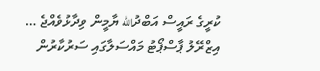ކުރީގެ ރައީސް އަބްދުالله ޔާމީން ވިދާޅުވެއްޖެ …
އިޒްރޭލު ޕާސްޕޯޓު މައްސަލާގައި ސަރުކާރުން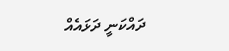ދައްކަނީ ދަޅައެއް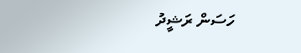ހަސަން ރަޝީދު